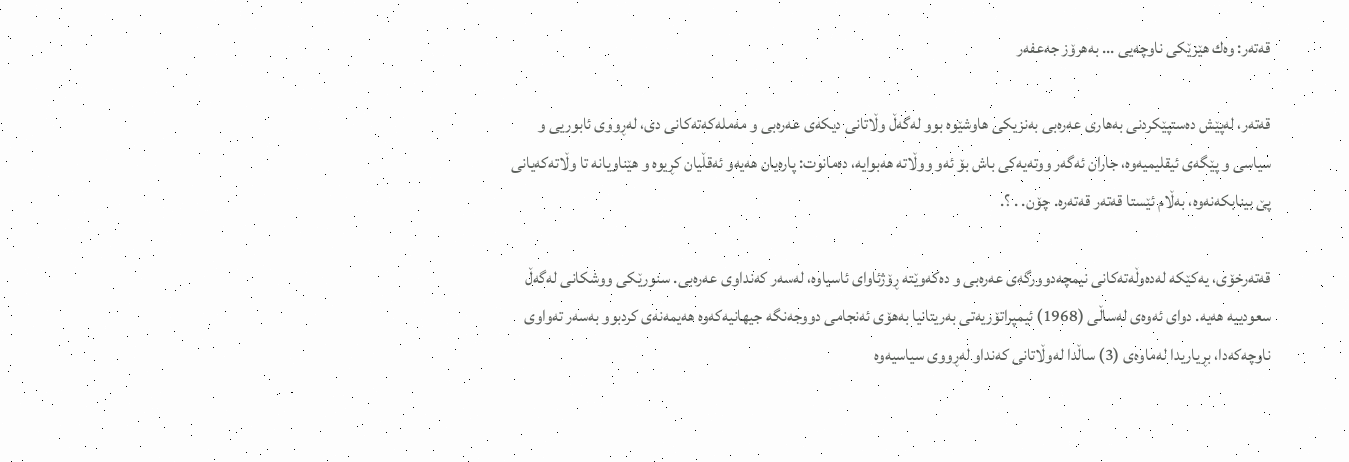قه‌ته‌ر: وه‌ك هێزێكی ناوچه‌یی ... به‌هرۆز جه‌عفه‌ر

قه‌ته‌ر، له‌پێش ده‌ستپێكردنی به‌هاری عه‌ره‌بی به‌نزیكی هاوشێوه‌ بوو له‌گه‌ڵ وڵاتانی دیكه‌ی عه‌ره‌بی و مه‌مله‌كه‌ته‌كانی دی، له‌ڕووی ئابوریی و سیاسی و پێگه‌ی ئیقلیمیه‌وه‌، جاران ئه‌گه‌ر ووته‌یه‌كی باش بۆ ئه‌و ووڵاته‌ هه‌بوایه‌، ده‌مانوت: پاره‌یان هه‌یه‌و ئه‌قڵیان كڕیوه‌ و هێناویانه‌ تا وڵاته‌كه‌یانی پێ بینابكه‌نه‌وه‌، به‌ڵام ئێستا قه‌ته‌ر قه‌ته‌ره‌. چۆن. . ؟.

قه‌ته‌رخۆی، یه‌كێكه‌ له‌ده‌وڵه‌ته‌كانی نیمچه‌دوورگه‌ی عه‌ره‌بی و ده‌كه‌وێته‌ ڕۆژئاوای ئاسیاوه‌، له‌سه‌ر كه‌نداوی عه‌ره‌بی. سنورێكی ووشكانی له‌گه‌ڵ سعودییه‌ هه‌یه‌. دوای ئه‌وه‌ی له‌ساڵی (1968) ئیمپراتۆریه‌تی به‌ریتانیا به‌هۆی ئه‌نجامی دووجه‌نگه‌ جیهانیه‌كه‌وه‌ هه‌یمه‌نه‌ی كردبوو به‌سه‌ر ته‌واوی ناوچه‌كه‌دا، بڕیاریدا له‌ماوه‌ی (3) ساڵدا له‌وڵاتانی كه‌نداو له‌ڕووی سیاسیه‌وه‌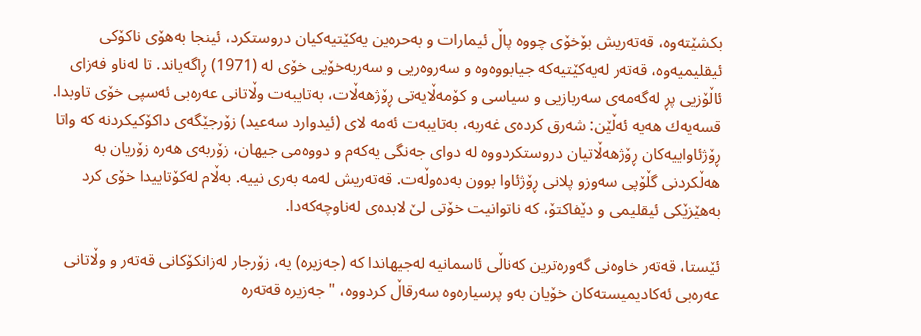بكشێته‌وه‌، قه‌ته‌ریش بۆخۆی چووه‌ پاڵ ئیمارات و به‌حره‌ین یه‌كێتیه‌كیان دروستكرد، ئینجا به‌هۆی ناكۆكی ئیقلیمیه‌وه‌، قه‌ته‌ر له‌یه‌كێتیه‌كه‌ جیابووه‌وه‌ و سه‌روه‌ریی و سه‌ربه‌خۆیی خۆی له‌ (1971) ڕاگه‌یاند. تا له‌ناو فه‌زای ئاڵۆزیی پڕ له‌گه‌مه‌ی سه‌ربازیی و سیاسی و كۆمه‌ڵایه‌تی ڕۆژهه‌ڵات، به‌تایبه‌ت وڵاتانی عه‌ره‌بی ئه‌سپی خۆی تاوبدا. قسه‌یه‌ك هه‌یه‌ ئه‌ڵێن: شه‌رق كرده‌ی غه‌ربه‌، به‌تایبه‌ت ئه‌مه‌ لای (ئیدوارد سه‌عید) زۆرجێگه‌ی داكۆكیكردنه‌ كه‌ واتا ڕۆژئاواییه‌كان ڕۆژهه‌ڵاتیان دروستكردووه‌ له‌ دوای جه‌نگی یه‌كه‌م و دووه‌می جیهان، زۆربه‌ی هه‌ره‌ زۆریان به‌ هه‌ڵكردنی گڵۆپی سه‌وزو پلانی ڕۆژئاوا بوون به‌ده‌وڵه‌ت. قه‌ته‌ریش له‌مه‌ به‌ری نییه‌. به‌ڵام له‌كۆتاییدا خۆی كرد به‌هێزێكی ئیقلیمی و دێفاكتۆ، كه‌ ناتوانیت خۆتی لێ لابده‌ی له‌ناوچه‌كه‌دا.

ئێستا، قه‌ته‌ر خاوه‌نی گه‌وره‌ترین كه‌ناڵی ئاسمانیه‌ له‌جیهاندا كه‌ (جه‌زیره‌) یه‌، زۆرجار له‌زانكۆكانی قه‌ته‌ر و وڵاتانی عه‌ره‌بی ئه‌كادیمیسته‌كان خۆیان به‌و پرسیاره‌وه‌ سه‌رقاڵ كردووه‌، " جه‌زیره‌ قه‌ته‌ره‌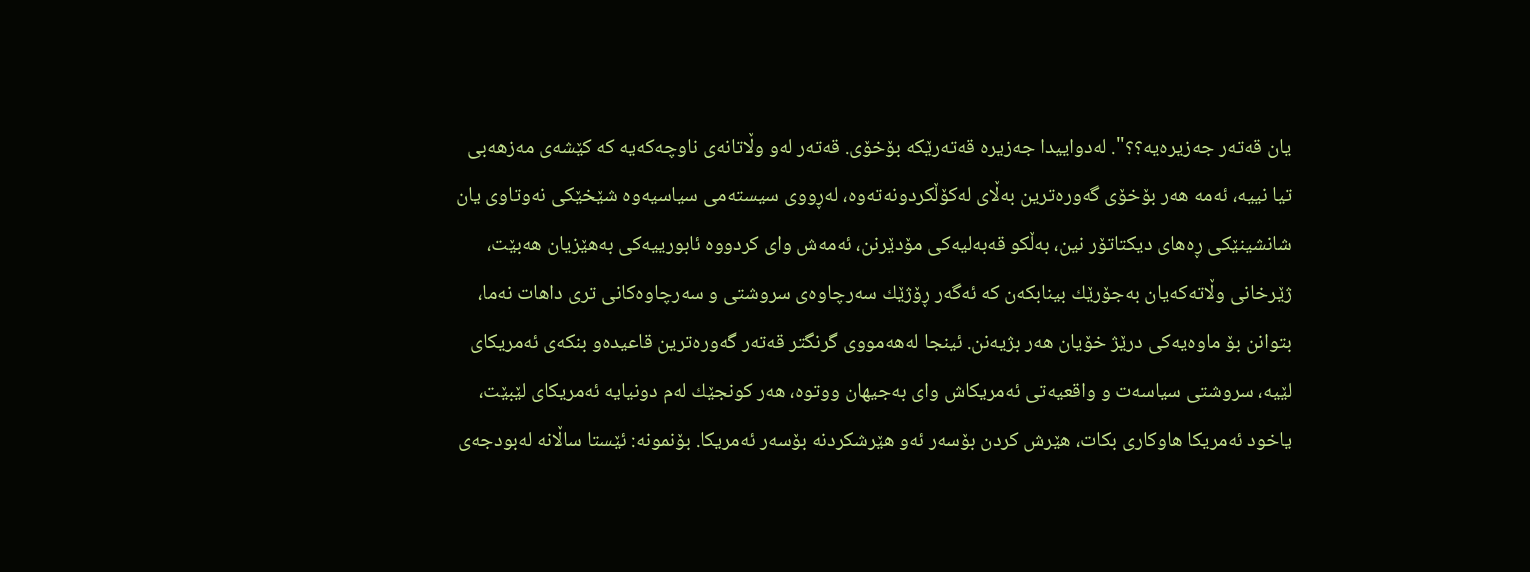یان قه‌ته‌ر جه‌زیره‌یه‌؟؟". له‌دواییدا جه‌زیره‌ قه‌ته‌رێكه‌ بۆخۆی. قه‌ته‌ر له‌و وڵاتانه‌ی ناوچه‌كه‌یه‌ كه‌ كێشه‌ی مه‌زهه‌بی تیا نییه‌، ئه‌مه‌ هه‌ر بۆخۆی گه‌وره‌ترین به‌ڵای له‌كۆڵكردونه‌ته‌وه‌، له‌ڕووی سیسته‌می سیاسیه‌وه‌ شێخێكی نه‌وتاوی یان شانشینێكی ڕه‌های دیكتاتۆر نین، به‌ڵكو قه‌به‌لیه‌كی مۆدێرنن، ئه‌مه‌ش وای كردووه‌ ئابورییه‌كی به‌هێزیان هه‌بێت، ژێرخانی وڵاته‌كه‌یان به‌جۆرێك بینابكه‌ن كه‌ ئه‌گه‌ر ڕۆژێك سه‌رچاوه‌ی سروشتی و سه‌رچاوه‌كانی تری داهات نه‌ما، بتوانن بۆ ماوه‌یه‌كی درێژ خۆیان هه‌ر بژیه‌نن. ئینجا له‌هه‌مووی گرنگتر قه‌ته‌ر گه‌وره‌ترین قاعیده‌و بنكه‌ی ئه‌مریكای لێیه‌، سروشتی سیاسه‌ت و واقعیه‌تی ئه‌مریكاش وای به‌جیهان ووتوه‌، هه‌ر كونجێك له‌م دونیایه‌ ئه‌مریكای لێبێت، یاخود ئه‌مریكا هاوكاری بكات، هێرش كردن بۆسه‌ر ئه‌و هێرشكردنه‌ بۆسه‌ر ئه‌مریكا. بۆنمونه‌: ئێستا ساڵانه‌ له‌بودجه‌ی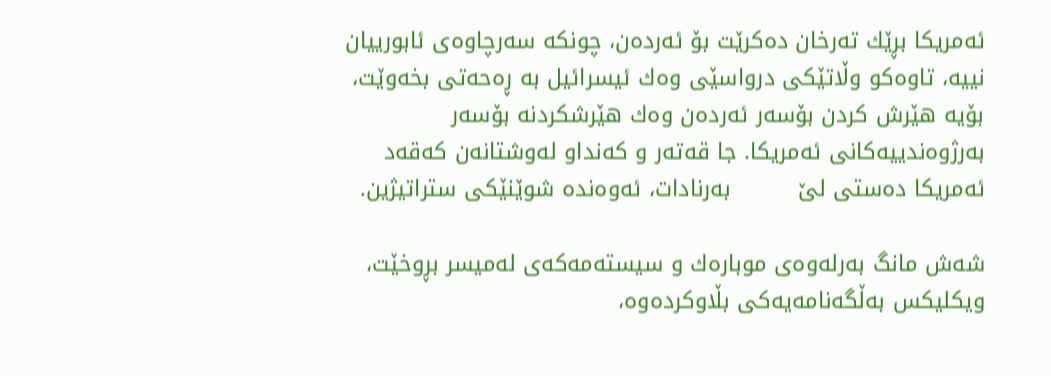ئه‌مریكا بڕێك ته‌رخان ده‌كرێت بۆ ئه‌رده‌ن، چونكه‌ سه‌رچاوه‌ی ئابورییان نییه‌، تاوه‌كو وڵاتێكی درواسێی وه‌ك ئیسرائیل به‌ ڕه‌حه‌تی بخه‌وێت، بۆیه‌ هێرش كردن بۆسه‌ر ئه‌رده‌ن وه‌ك هێرشكردنه‌ بۆسه‌ر به‌رژوه‌ندییه‌كانی ئه‌مریكا. جا قه‌ته‌ر و كه‌نداو له‌وشتانه‌ن كه‌قه‌د ئه‌مریكا ده‌ستی لێ         به‌رنادات، ئه‌وه‌نده‌ شوێنێكی ستراتیژین.

شه‌ش مانگ به‌رله‌وه‌ی موباره‌ك و سیسته‌مه‌كه‌ی له‌میسر بڕوخێت، ویكلیكس به‌ڵگه‌نامه‌یه‌كی بڵاوكرده‌وه‌،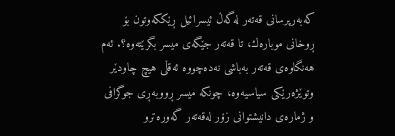كه‌به‌رپرسانی قه‌ته‌ر له‌گه‌ڵ ئیسرائیل ڕێككه‌وتون بۆ ڕوخانی موباره‌ك، تا قه‌ته‌ر جێگه‌ی میسر بگرێته‌وه‌؟. ئه‌م هه‌نگاوه‌ی قه‌ته‌ر به‌باشی نه‌ده‌چووه‌ ئه‌قڵی هیچ چاودێر وتوێژه‌رێكی سیاسیه‌وه‌، چونكه‌ میسر ڕووبه‌ڕی جوگرافی و ژماره‌ی دانیشتوانی زۆر له‌قه‌ته‌ر گه‌وره‌ترو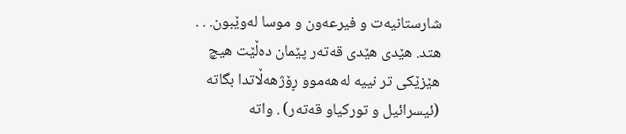شارستانیه‌ت و فیرعه‌ون و موسا له‌وێبون. . . هتد. هێدی هێدی قه‌ته‌ر پێمان ده‌ڵێت هیچ هێزێكی تر نییه‌ له‌هه‌موو ڕۆژهه‌ڵاتدا بگاته‌ (ئیسرائیل و توركیاو قه‌ته‌ر) . واته‌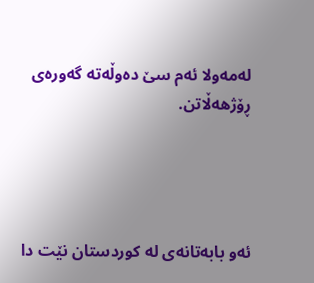له‌مه‌ولا ئه‌م سێ ده‌وڵه‌ته‌ گه‌وره‌ی ڕۆژهه‌ڵاتن.




ئه‌و بابه‌تانه‌ی له‌ کوردستان نێت دا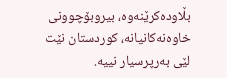بڵاوده‌کرێنه‌وه‌، بیروبۆچوونی خاوه‌نه‌کانیانه‌، کوردستان نێت لێی به‌رپرسیار نییه‌.